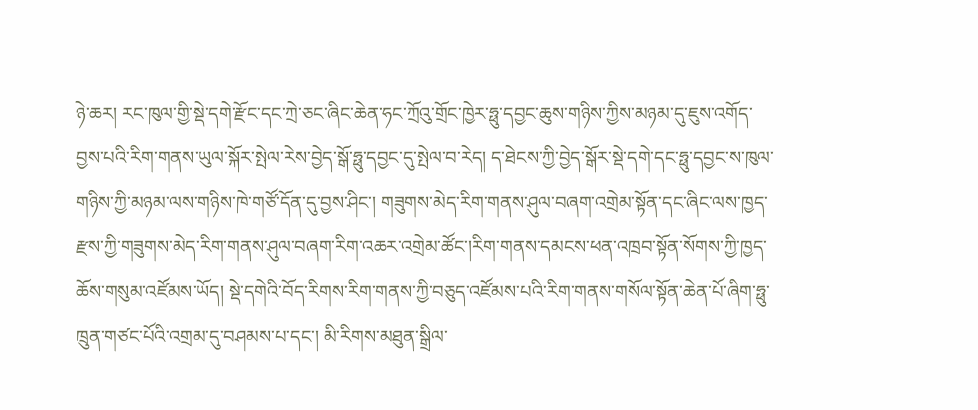ཉེ་ཆར། རང་ཁུལ་གྱི་སྡེ་དགེ་རྫོང་དང་ཀྲེ་ཅང་ཞིང་ཆེན་ཧང་ཀྲོའུ་གྲོང་ཁྱེར་ཧྥུ་དབྱང་ཆུས་གཉིས་ཀྱིས་མཉམ་དུ་ཇུས་འགོད་བྱས་པའི་རིག་གནས་ཡུལ་སྐོར་སྤེལ་རེས་བྱེད་སྒོ་ཧྥུ་དབྱང་དུ་སྤེལ་བ་རེད། ད་ཐེངས་ཀྱི་བྱེད་སྒོར་སྡེ་དགེ་དང་ཧྥུ་དབྱང་ས་ཁུལ་གཉིས་ཀྱི་མཉམ་ལས་གཉིས་ཁེ་གཙོ་དོན་དུ་བྱས་ཤིང་། གཟུགས་མེད་རིག་གནས་ཤུལ་བཞག་འགྲེམ་སྟོན་དང་ཞིང་ལས་ཁྱད་རྫས་ཀྱི་གཟུགས་མེད་རིག་གནས་ཤུལ་བཞག་རིག་འཆར་འགྲེམ་ཚོང་།རིག་གནས་དམངས་ཕན་འཁྲབ་སྟོན་སོགས་ཀྱི་ཁྱད་ཆོས་གསུམ་འཛོམས་ཡོད། སྡེ་དགེའི་བོད་རིགས་རིག་གནས་ཀྱི་བཅུད་འཛོམས་པའི་རིག་གནས་གསོལ་སྟོན་ཆེན་པོ་ཞིག་ཧྥུ་ཁྲུན་གཙང་པོའི་འགྲམ་དུ་བཤམས་པ་དང་། མི་རིགས་མཐུན་སྒྲིལ་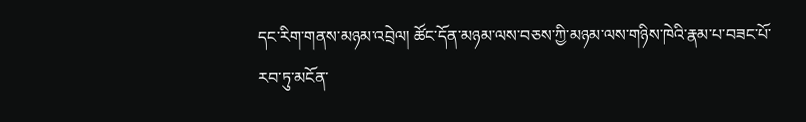དང་རིག་གནས་མཉམ་འབྲེལ། ཚོང་དོན་མཉམ་ལས་བཅས་ཀྱི་མཉམ་ལས་གཉིས་ཁེའི་རྣམ་པ་བཟང་པོ་རབ་ཏུ་མངོན་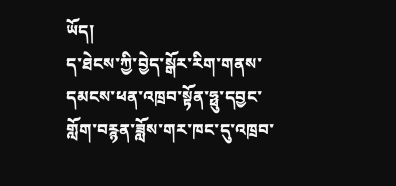ཡོད།
ད་ཐེངས་ཀྱི་བྱེད་སྒོར་རིག་གནས་དམངས་ཕན་འཁྲབ་སྟོན་ཧྥུ་དབྱང་གློག་བརྙན་ཟློས་གར་ཁང་དུ་འཁྲབ་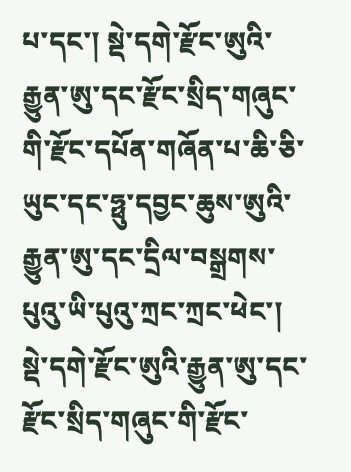པ་དང་། སྡེ་དགེ་རྫོང་ཨུའི་རྒྱུན་ཨུ་དང་རྫོང་སྲིད་གཞུང་གི་རྫོང་དཔོན་གཞོན་པ་ཆི་ཅི་ཡུང་དང་ཧྥུ་དབྱང་ཆུས་ཨུའི་རྒྱུན་ཨུ་དང་དྲིལ་བསྒྲགས་པུའུ་ཡི་པུའུ་ཀྲང་ཀྲང་ཕེང་། སྡེ་དགེ་རྫོང་ཨུའི་རྒྱུན་ཨུ་དང་རྫོང་སྲིད་གཞུང་གི་རྫོང་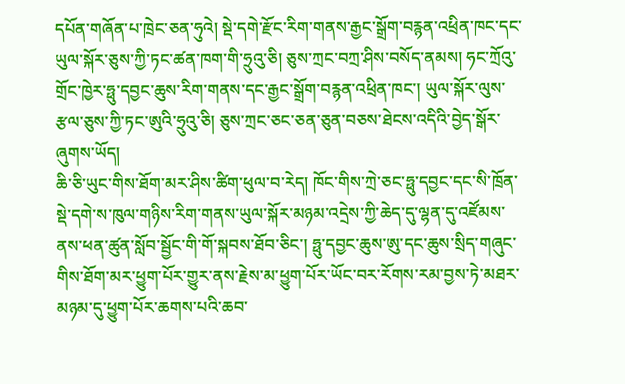དཔོན་གཞོན་པ་ཁྲེང་ཅན་ཧུའེ། སྡེ་དགེ་རྫོང་རིག་གནས་རྒྱང་སྒྲོག་བརྙན་འཕྲིན་ཁང་དང་ཡུལ་སྐོར་ཅུས་ཀྱི་ཏང་ཚན་ཁག་གི་ཧྲུའུ་ཅི། ཅུས་ཀྲང་བཀྲ་ཤིས་བསོད་ནམས། ཧང་ཀྲོའུ་གྲོང་ཁྱེར་ཧྥུ་དབྱང་ཆུས་རིག་གནས་དང་རྒྱང་སྒྲོག་བརྙན་འཕྲིན་ཁང་། ཡུལ་སྐོར་ལུས་རྩལ་ཅུས་ཀྱི་ཏང་ཨུའི་ཧྲུའུ་ཅི། ཅུས་ཀྲང་ཅང་ཅན་ཅུན་བཅས་ཐེངས་འདིའི་བྱེད་སྒོར་ཞུགས་ཡོད།
ཆི་ཅི་ཡུང་གིས་ཐོག་མར་ཤིས་ཚིག་ཕུལ་བ་རེད། ཁོང་གིས་ཀྲེ་ཅང་ཧྥུ་དབྱང་དང་སི་ཁྲོན་སྡེ་དགེ་ས་ཁུལ་གཉིས་རིག་གནས་ཡུལ་སྐོར་མཉམ་འདྲེས་ཀྱི་ཆེད་དུ་ལྷན་དུ་འཛོམས་ནས་ཕན་ཚུན་སློབ་སྦྱོང་གི་གོ་སྐབས་ཐོབ་ཅིང་། ཧྥུ་དབྱང་ཆུས་ཨུ་དང་ཆུས་སྲིད་གཞུང་གིས་ཐོག་མར་ཕྱུག་པོར་གྱུར་ནས་རྗེས་མ་ཕྱུག་པོར་ཡོང་བར་རོགས་རམ་བྱས་ཏེ་མཐར་མཉམ་དུ་ཕྱུག་པོར་ཆགས་པའི་ཆབ་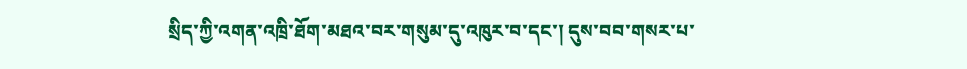སྲིད་ཀྱི་འགན་འཁྲི་ཐོག་མཐའ་བར་གསུམ་དུ་འཁུར་བ་དང་། དུས་བབ་གསར་པ་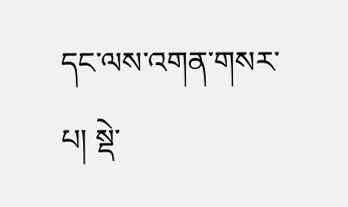དང་ལས་འགན་གསར་པ། སྡེ་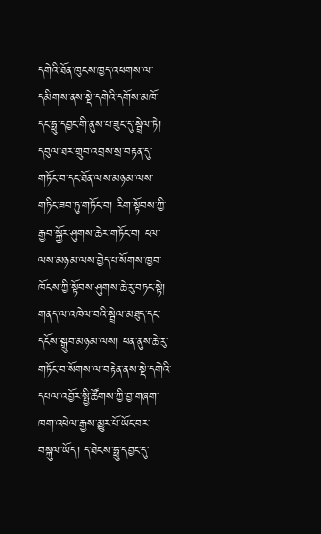དགེའི་ཐོན་ཁུངས་ཁྱད་འཕགས་ལ་དམིགས་ནས་སྡེ་དགེའི་དགོས་མཁོ་དང་ཧྥུ་དབྱང་གི་ནུས་པ་ཟུང་དུ་སྦྲེལ་ཏེ། དབུལ་ཐར་གྲུབ་འབྲས་སྲ་བརྟན་དུ་གཏོང་བ་དང་ཐོན་ལས་མཉམ་ལས་གཏིང་ཟབ་ཏུ་གཏོང་བ། རིག་སྟོབས་ཀྱི་རྒྱབ་སྐྱོར་ཤུགས་ཆེར་གཏོང་བ། ངལ་ལས་མཉམ་ལས་བྱེད་པ་སོགས་ཁྱབ་ཁོངས་ཀྱི་སྟོབས་ཤུགས་ཆེ་རུ་བཏང་སྟེ། གནད་ལ་འཁེལ་བའི་སྦྲེལ་མཐུད་དང་དངོས་སྒྲུབ་མཉམ་ལས། ཕན་ནུས་ཆེ་རུ་གཏོང་བ་སོགས་ལ་བརྟེན་ནས་སྡེ་དགེའི་དཔལ་འབྱོར་སྤྱི་ཚོགས་ཀྱི་བྱ་གཞག་ཁག་འཕེལ་རྒྱས་མྱུར་པོ་ཡོང་བར་བསྐུལ་ཡོད། ད་ཐེངས་ཧྥུ་དབྱང་དུ་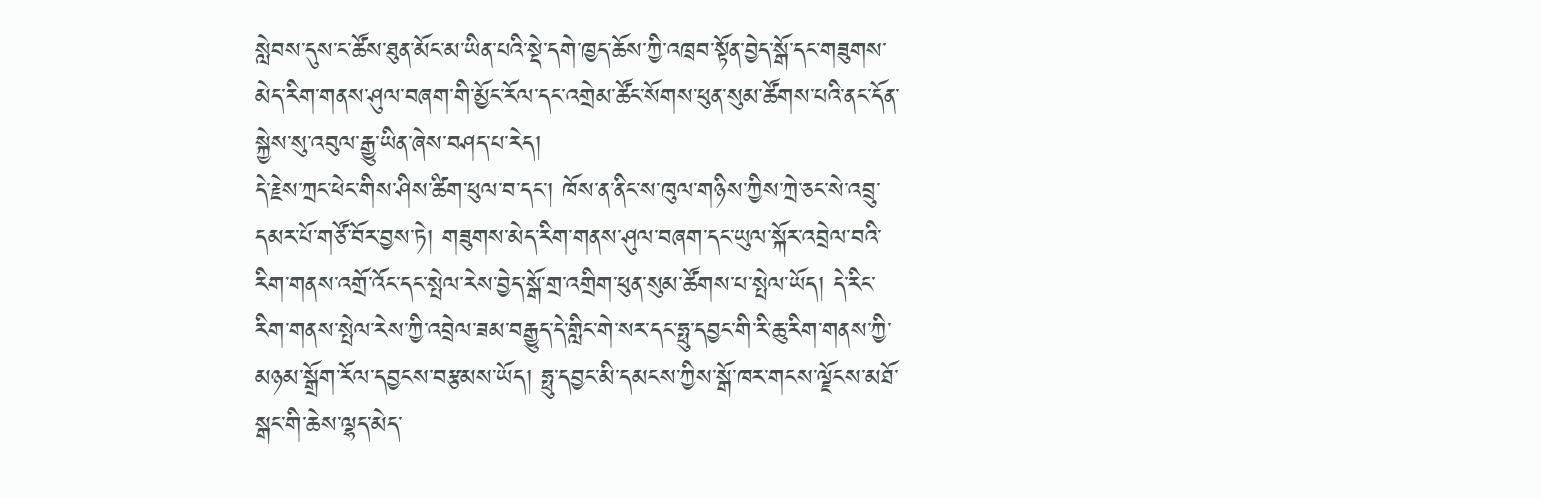སླེབས་དུས་ང་ཚོས་ཐུན་མོང་མ་ཡིན་པའི་སྡེ་དགེ་ཁྱད་ཆོས་ཀྱི་འཁྲབ་སྟོན་བྱེད་སྒོ་དང་གཟུགས་མེད་རིག་གནས་ཤུལ་བཞག་གི་མྱོང་རོལ་དང་འགྲེམ་ཚོང་སོགས་ཕུན་སུམ་ཚོགས་པའི་ནང་དོན་སྐྱེས་སུ་འབུལ་རྒྱུ་ཡིན་ཞེས་བཤད་པ་རེད།
དེ་རྗེས་ཀྲང་ཕེང་གིས་ཤིས་ཚིག་ཕུལ་བ་དང་། ཁོས་ན་ནིང་ས་ཁུལ་གཉིས་ཀྱིས་ཀྲེ་ཅང་སེ་འབྲུ་དམར་པོ་གཙོ་བོར་བྱས་ཏེ། གཟུགས་མེད་རིག་གནས་ཤུལ་བཞག་དང་ཡུལ་སྐོར་འབྲེལ་བའི་རིག་གནས་འགྲོ་འོང་དང་སྤེལ་རེས་བྱེད་སྒོ་གྲ་འགྲིག་ཕུན་སུམ་ཚོགས་པ་སྤེལ་ཡོད། དེ་རིང་རིག་གནས་སྤེལ་རེས་ཀྱི་འབྲེལ་ཟམ་བརྒྱུད་དེ་གླིང་གེ་སར་དང་ཧྥུ་དབྱང་གི་རི་ཆུ་རིག་གནས་ཀྱི་མཉམ་སྒྲོག་རོལ་དབྱངས་བརྩམས་ཡོད། ཧྥུ་དབྱང་མི་དམངས་ཀྱིས་སྒོ་ཁར་གངས་ལྗོངས་མཐོ་སྒང་གི་ཆེས་ལྷད་མེད་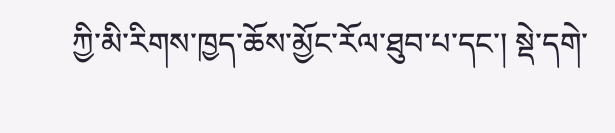ཀྱི་མི་རིགས་ཁྱད་ཆོས་མྱོང་རོལ་ཐུབ་པ་དང་། སྡེ་དགེ་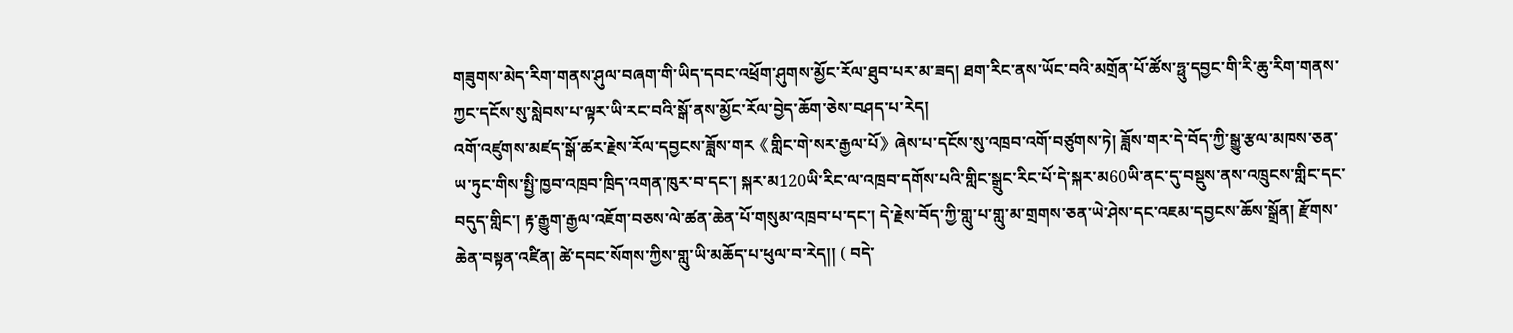གཟུགས་མེད་རིག་གནས་ཤུལ་བཞག་གི་ཡིད་དབང་འཕྲོག་ཤུགས་མྱོང་རོལ་ཐུབ་པར་མ་ཟད། ཐག་རིང་ནས་ཡོང་བའི་མགྲོན་པོ་ཚོས་ཧྥུ་དབྱང་གི་རི་ཆུ་རིག་གནས་ཀྱང་དངོས་སུ་སླེབས་པ་ལྟར་ཡི་རང་བའི་སྒོ་ནས་མྱོང་རོལ་བྱེད་ཆོག་ཅེས་བཤད་པ་རེད།
འགོ་འཛུགས་མཛད་སྒོ་ཚར་རྗེས་རོལ་དབྱངས་ཟློས་གར《གླིང་གེ་སར་རྒྱལ་པོ》ཞེས་པ་དངོས་སུ་འཁྲབ་འགོ་བཙུགས་ཏེ། ཟློས་གར་དེ་བོད་ཀྱི་སྒྱུ་རྩལ་མཁས་ཅན་ཡ་ཏུང་གིས་སྤྱི་ཁྱབ་འཁྲབ་ཁྲིད་འགན་ཁུར་བ་དང་། སྐར་མ120ཡི་རིང་ལ་འཁྲབ་དགོས་པའི་གླིང་སྒྲུང་རིང་པོ་དེ་སྐར་མ60ཡི་ནང་དུ་བསྡུས་ནས་འཁྲུངས་གླིང་དང་བདུད་གླིང་། རྟ་རྒྱུག་རྒྱལ་འཇོག་བཅས་ལེ་ཚན་ཆེན་པོ་གསུམ་འཁྲབ་པ་དང་། དེ་རྗེས་བོད་ཀྱི་གླུ་པ་གླུ་མ་གྲགས་ཅན་ཡེ་ཤེས་དང་འཇམ་དབྱངས་ཆོས་སྒྲོན། རྫོགས་ཆེན་བསྟན་འཛིན། ཚེ་དབང་སོགས་ཀྱིས་གླུ་ཡི་མཆོད་པ་ཕུལ་བ་རེད།། ( བདེ་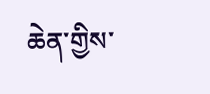ཆེན་གྱིས་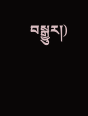བསྒྱུར།)